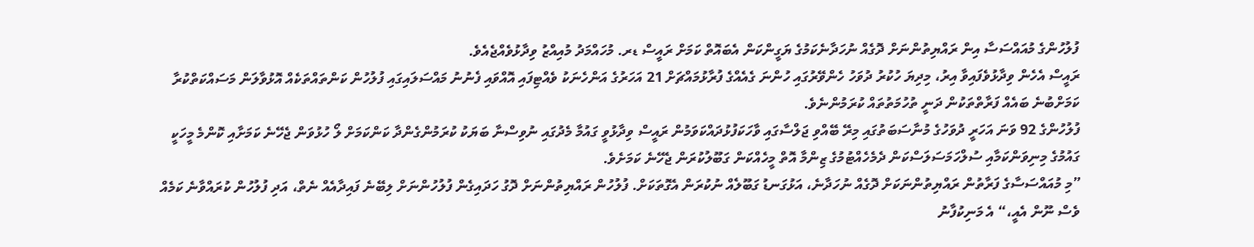ފުލުހުންގެ މުއައްސަސާ އިން ރައްޔިތުންނަށް ދޮގެއް ނުހަދާނެކަމުގެ ޔަގީންކަން އެބައޮތް ކަމަށް ރައީސް ޑރ. މުހައްމަދު މުއިއްޒު ވިދާޅުވެއްޖެއެވެ.
ރައީސް އެހެން ވިދާޅުވެފައިވާ އިރު، މިދިޔަ ހުކުރު ދުވަހު ހެންވޭރުގައި ހުންނަ ގެއެއްގެ ފުރާޅުމައްޗަށް 21 އަހަރުގެ އަންހެނަކު ވެއްޓިފައި އޮއްވައި ފެނުނު މައްސަލައިގައި ފުލުހުން ކަންތައްތަކެއް އޮޅުވާލަން މަސައްކަތްކުރާ ކަމަށްބުނެ ބައެއް ފަރާތްތަކުން ދަނީ ތުހުމަތުތައް ކުރަމުންނެވެ.
ފުލުހުންގެ 92 ވަނަ އަހަރީ ދުވަހުގެ މުނާސަބަތުގައި މިރޭ ބޭއްވި ޖަލްސާގައި ވާހަކަފުޅުދައްކަވަމުން ރައީސް ވިދާޅުވީ ގައުމާ މެދުގައި ނުވިސްނާ ބަޔަކު ކުރަމުންގެންދާ ކަންކަމަށް ލޯ ހުޅުވަން ޖެހޭނެ ކަމަށާއި ކޮންމެ މީހަކީ ގައުމުގެ މިނިވަންކަމާއި ސުލްހަމަސަލަސްކަން ދެމެހެއްޓުމުގެ ޒިންމާ އޮތް މީހެއްކަން ގަބޫލުކުރަން ޖެހޭނެ ކަމަށެވެ.
”މި މުއައްސަސާގެ ފަރާތުން ރައްޔިތުންނަކަށް ދޮގެއް ނުހަދާނެ، އަޅުގަނޑު ގަބޫލެއް ނުކުރަން އެގޮތަކަށް. ފުލުހުން ރައްޔިތުންނަށް ދޮގު ހަދައިގެން ފުލުހުންނަށް ލިބޭނެ ފައިދާއެއް ނެތް، އަދި ފުލުހުން ކުރައްވާނެ ކަމެއް ވެސް ނޫން އެއީ،“ އެ މަނިކުފާނު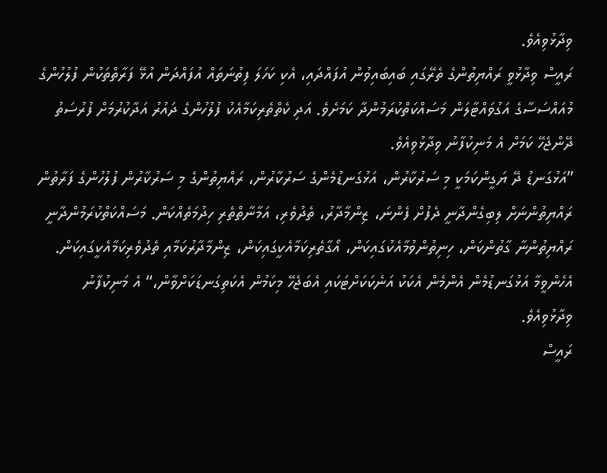ވިދާޅުވިއެވެ.
ރައީސް ވިދާޅުވީ ރައްޔިތުންގެ ތެރޭގައި ބައިބައިވުން އުފައްދައި، އެކި ކަހަލަ ފިތުނަތައް އުފައްދަން އުޅޭ ފަރާތްތަކުން ފުލުހުންގެ މުއައްސަސާގެ އަގުވައްޓާލަން މަސައްކަތްކުރަމުންދާ ކަމަށެވެ. އަދި ކެތްތެރިކަމާއެކު ފުލުހުންގެ ދައުރު އަދާކުރުމަށް ފުރުސަތު ދޭންޖެހޭ ކަމަށް އެ މަނިކުފާނު ވިދާޅުވިއެވެ.
”އަޅުގަނޑު ދޭ ޔަގީންކަމަކީ މި ސަރުކާރުން، އަޅުގަނޑުމެންގެ ސަރުކާރުން، ރައްޔިތުންގެ މި ސަރުކާރުން ފުލުހުންގެ ފަރާތުން ރައްޔިތުންނަށް ލިބިގެންދާނީ ދެފުށް ފެންނަ، ޒިންމާދާރު، ތެދުވެރި، އަމާނާތްތެރި ހިދުމަތެއްކަން. މަސައްކަތްކުރަމުންދާނީ ރައްޔިތުންނާ ގާތުންކަން، ހިނިތުންވުމާއެކުގައިކަން، އޯގާތެރިކަމާއެކީގައިކަން، ޒިންމާދާރުކަމާއި ތެދުވެރިކަމާއެކީގައިކަން. އެހެންވީމާ އަޅުގަނޑުމެން އެންމެން އެކަކު އަނެކަކަށްޓަކައި އެބަޖެހޭ މިކަމުން އެކަތިގަނޑަކަށްވާން،“ އެ މަނިކުފާނު ވިދާޅުވިއެވެ.
ރައީސް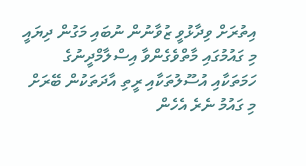އިތުރަށް ވިދާޅުވީ ޒުވާނުން ނުބައި މަގުން ދިޔައީ މި ގައުމުގައި މާތްވެގެންވާ އިސްލާމްދީނުގެ ހަމަތަކާއި އުސޫލުތަކާއި ރީތި އާދަތަކުން ބޭރަށް މި ގައުމު ނެރެ އެހެން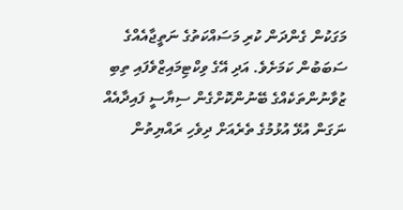މަގަކުން ގެންދަން ކުރި މަސައްކަތުގެ ނަތީޖާއެއްގެ ސަބަބުން ކަމަށެވެ. އަދި އޭގެ ވިކްޓިމައިޒްވެފައި ތިބި ޒުވާނުންތަކެއްގެ ބޭނުންކޮށްގެން ސިޔާސީ ފައިދާއެއް ނަގަން އުޅޭ އުޅުމުގެ ތެރެއަށް ދިވެހި ރައްޔިތުން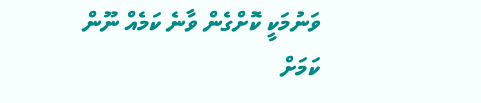ވަނުމަކީ ކޮށްގެން ވާނެ ކަމެއް ނޫން ކަމަށް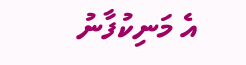އެ މަނިކުފާނު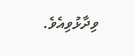ވިދާޅުވިއެވެ.